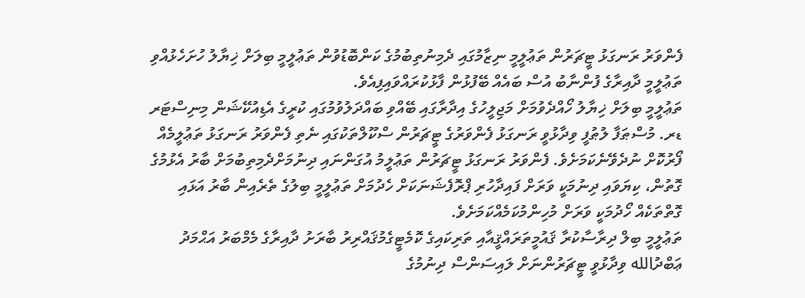ފެންވަރު ރަނގަޅު ޓީޗަރުން ތަޢުލީމީ ނިޒާމުގައި ދެމިނުތިބުމުގެ ކަންބޮޑުވުން ތަޢުލީމީ ބިލަށް ޚިޔާލު ހުށަހެޅުއްވި ތަޢުލީމީ ދާއިރާގެ ފުންނާބު އުސް ބައެއް ބޭފުޅުން ފާޅުކުރައްވައިފިއެވެ.
ތަޢުލީމީ ބިލަށް ޚިޔާލު ހޯއްދެވުމަށް މަޖިލީހުގެ އިދާރާގައި ބޭއްވި ބައްދަލުވުމުގައި ކުރީގެ އެޑިއުކޭޝަން މިނިސްޓަރ ޑރ. މުސްޠަފާ ލުޠުފީ ވިދާޅުވީ ރަނގަޅު ފެންވަރުގެ ޓީޗަރުން ސްކޫލްތަކުގައި ނެތި ފެންވަރު ރަނގަޅު ތަޢުލީމެއް ފޯރުކޮށް ނުދެވޭނެކަމަށެވެ. ފެންވަރު ރަނގަޅު ޓީޗަރުން ތަޢުލީމު އުގަންނައި ދިނުމަށްދެމިތިބުމަށް ބާރު އެޅުމުގެ ގޮތުން، ކިޔަވައި ދިނުމަކީ ވަރަށް ފައިދާހުރި ޕްރޮފެޝަނަކަށް ހެދުމަށް ތަޢުލީމީ ބިލުގެ ތެރެއިން ބާރު އަޅައި ގޮތްތަކެއް ހޯދުމަކީ ވަރަށް މުހިންމުކަމެއްކަމަށެވެ.
ތަޢުލީމީ ބިލް ދިރާސާކުރާ ޤައުމީތަރައްޤީއާއި ތަރިކައިގެ ކޮމެޓީގެމުޤައްރިރު ބާރަށު ދާއިރާގެ މެމްބަރު އަޙްމަދު ޢަބްދުالله ވިދާޅުވީ ޓީޗަރުންނަށް ލައިސަންސް ދިނުމުގެ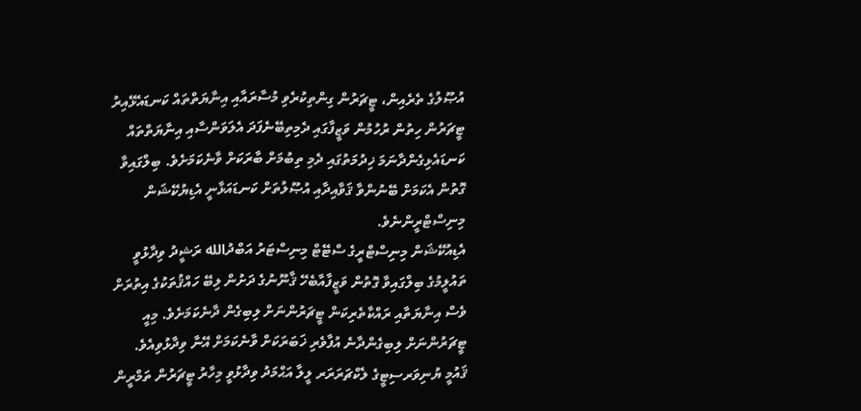އުޞޫލުގެ ތެރެއިން، ޓީޗަރުން ގިންތިކުރެވި މުސާރައާއި އިނާޔަތްތައް ކަނޑައެޅޭއިރު ޓީޗަރުން ހިތުން ރުހުމުން ވަޒީފާގައި ދެމިތިބޭނެފަދަ އެލަވަންސާއި އިނާޔަތްތައް ކަނޑައެޅިގެންދާނަމަ ޚިދުމަތުގައި ދެމި ތިބުމަށް ބާރަކަށް ވާނެކަމަށެވެ. ބިލްގައިވާ ގޮތުން އެކަމަށް ބޭނުންވާ ޤަވާއިދާއި އުޞޫލުތަށް ކަނޑައަޅާނީ އެޑިޔުކޭޝަން މިނިސްޓްރީންނެވެ.
އެޑިއުކޭޝަން މިނިސްޓްރީގެ ސްޓޭޓް މިނިސްޓަރު އަބްދުالله ރަޝީދު ވިދާޅުވީ ތައުލީމުގެ ބިލްގައިވާ ގޮތުން ވަޒީފާއާބެހޭ ޤާނޫނުގެ ދަށުން ލިބޭ ހައްޤުތަކުގެ އިތުރަށް ވެސް އިނާޔަތާއި ރައްކާތެރިކަން ޓީޗަރުންނަށް ލިބިގެން ދާނެކަމަށެވެ. މިއީ ޓީޗަރުންނަށް ލިބިގެންދާނެ އުފާވެރި ޚަބަރަކަށް ވާނެކަމަށް އޭނާ ވިދާޅުވިއެވެ.
ޤައުމީ ޔުނިވަރސިޓީގެ ލެކްޗަރަރަރ ލީލާ އަޙްމަދު ވިދާޅުވީ މިހާރު ޓީޗަރުން ތަމްރީން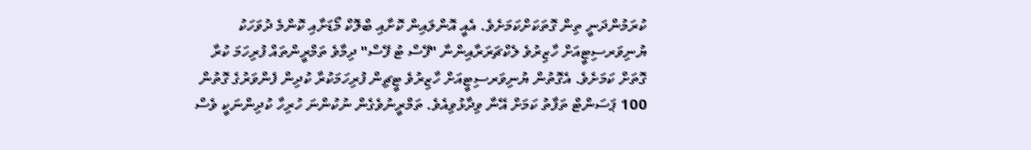ކުރަމުންދަނީ ތިން ގޮތަކަށްކަމަށެވެ. އެއީ އޮންލައިން ކޮށާއި ބްލޮކް މޯޑަށާއި ކޮންމެ ދުވަހަކު ޔުނިވަރސިޓީއަށް ހާޒިރުވެ ލެކްޗަރަރާއިންނާ "ފޭސް ޓު ފޭސް" ދިމާވެ ތަމްރީންތައް ފުރިހަމަ ކުރާ ގޮތަށް ކަމަށެވެ. އެގޮތުން ޔުނިވަރސިޓީއަށް ހާޒިރުވެ ޓީޗިން ފުރިހަމަކުރާ ކުދިން ފެންވަރުގެ ގޮތުން 100 ޕަސަންޓް ތަފާތު ކަމަށް އޭނާ ވިދާޅުވިއެވެ. ތަމްރީނުވެގެން ނުކުންނަ ހުރިހާ ކުދިންނަކީ ވެސް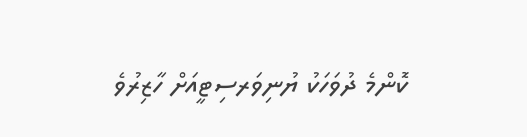ކޮންމެ ދުވަހަކު ޔުނިވަރސިޓީއަށް ހާޒިރުވެ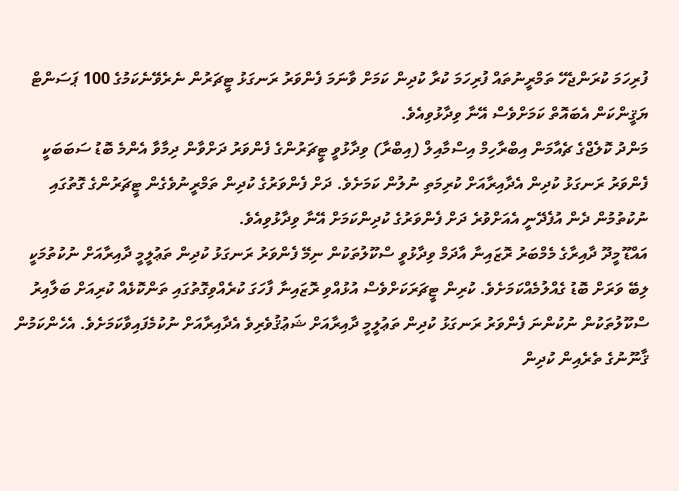ފުރިހަމަ ކުރަންޖެހޭ ތަމްރީނުތައް ފުރިހަމަ ކުރާ ކުދިން ކަމަށް ވާނަމަ ފެންވަރު ރަނގަޅު ޓީޗަރުން ނެރެވޭނެކަމުގެ 100 ޕަސަންޓް ޔަޤީންކަން އެބައޮތް ކަމަށްވެސް އޭނާ ވިދާޅުވިއެވެ.
މަންދު ކޮލެޖްގެ ޗެއާމަން އިބްރާހިމް އިސްމާއިލް (އިބްރާ) ވިދާޅުވީ ޓީޗަރުންގެ ފެންވަރު ދަށްވާން ދިމާވާ އެންމެ ބޮޑު ސަބަބަކީ ފެންވަރު ރަނގަޅު ކުދިން އެދާއިރާއަށް ކުރިމަތި ނުލުން ކަމަށެވެ. ދަށް ފެންވަރުގެ ކުދިން ތަމްރީނުވެގެން ޓީޗަރުންގެ ގޮތުގައި ނުކުތުމުން ދެން އުފެދޭނީ އެއަށްވުރެ ދަށް ފެންވަރުގެ ކުދިންކަމަށް އޭނާ ވިދާޅުވިއެވެ.
އައްޑޫ މީދޫ ދާއިރާގެ މެމްބަރު ރޮޒައިނާ އާދަމް ވިދާޅުވީ ސްކޫލުތަކުން ނިމޭ ފެންވަރު ރަނގަޅު ކުދިން ތަޢުލީމީ ދާއިރާއަށް ނުކުތުމަކީ ލިބޭ ވަރަށް ބޮޑު ގެއްލުމެއްކަމަށެވެ. ކުރިން ޓީޗަރަކަށްވެސް އުޅުއްވި ރޮޒައިނާ ފާހަގަ ކުރެއްވިގޮތުގައި ތަންކޮޅެއް ކުރިއަށް ބަލާއިރު ސްކޫލުތަކުން ނުކުންނަ ފެންވަރު ރަނގަޅު ކުދިން ތަޢުލީމީ ދާއިރާއަށް ޝަޢުޤުވެރިވެ އެދާއިރާއަށް ނުކުމެފައިވާކަމަށެވެ. އެހެންކަމުން ޤާނޫނުގެ ތެރެއިން ކުދިން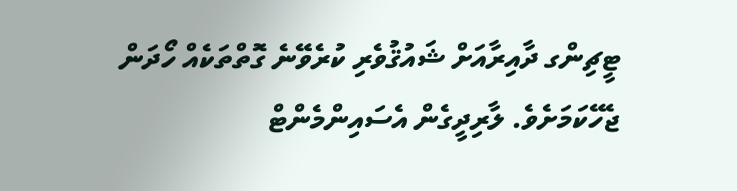ޓީޗިންގ ދާއިރާއަށް ޝައުޤުވެރި ކުރެވޭނެ ގޮތްތަކެއް ހޯދަން ޖެހޭކަމަށެވެ. ލާރިދީގެން އެސައިންމެންޓް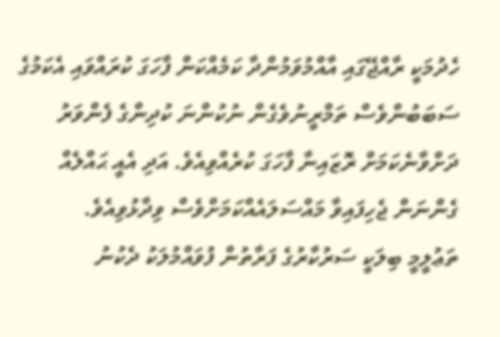ހެދުމަކީ ރާއްޖޭގައި އާއްމުވަމުންދާ ކަމެއްކަން ފާހަގަ ކުރައްވައި އެކަމުގެ ސަބަބުންވެސް ތަމްރީނުވެގެން ނުކުންނަ ކުދިންގެ ފެންވަރު ދަށްވާނެކަމަށް ރޮޒައިނާ ފާހަގަ ކުރެއްވިއެވެ. އަދި އެއީ ޙައްލެއް ގެންނަން ޖެހިފައިވާ މައްސަލައެއްކަމަށްވެސް ވިދާޅުވިއެވެ.
ތަޢުލީމީ ބިލަކީ ސަރުކާރުގެ ފަރާތުން ފުވައްމުލަކު ދެކުނު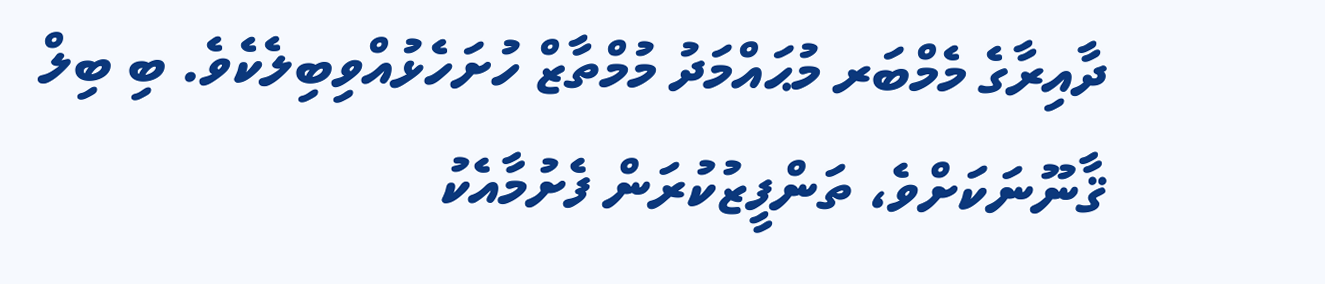ދާއިރާގެ މެމްބަރ މުޙައްމަދު މުމްތާޒް ހުށަހެޅުއްވިބިލެކެވެ. ބި ބިލް ޤާނޫނަކަށްވެ، ތަންފީޒުކުރަން ފެށުމާއެކު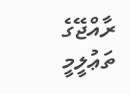ރާއްޖޭގެ ތަޢުލީމީ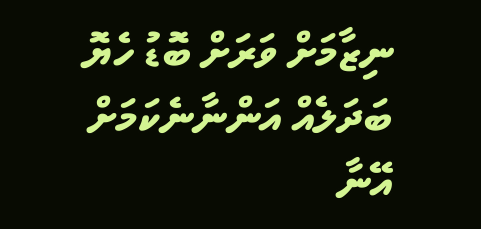ނިޒާމަށް ވަރަށް ބޮޑު ހެޔޮ ބަދަލެއް އަންނާނެކަމަށް އޭނާ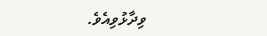ވިދާޅުވިއެވެ.